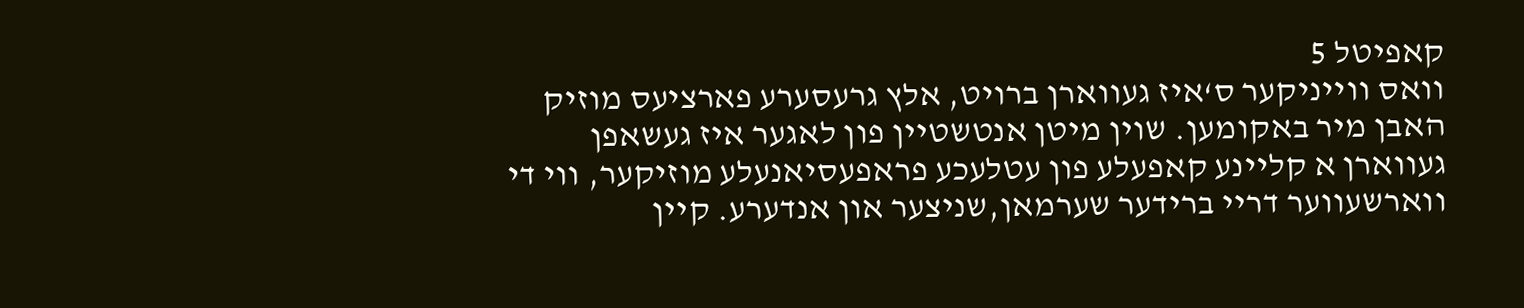קאפיטל 5
וואס ווייניקער ס‘איז געווארן ברויט, אלץ גרעסערע פארציעס מוזיק האבן מיר באקומען. שוין מיטן אנטשטיין פון לאגער איז געשאפן געווארן א קליינע קאפעלע פון עטלעכע פראפעסיאנעלע מוזיקער, ווי די ווארשעווער דריי ברידער שערמאן,שניצער און אנדערע. קיין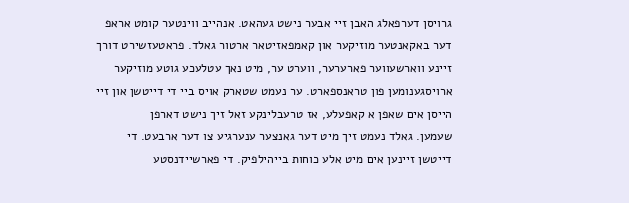גרויסן דערפאלג האבן זיי אבער נישט געהאט. אנהייב ווינטער קומט אראפ דער באקאנטער מוזיקער און קאמפאזיטאר ארטור גאלד. פראטעזשירט דורך זיינע ווארשעווער פארערער, ווערט ער, מיט נאך עטלעכע גוטע מוזיקער ארויסגענומען פון טראנספארט. ער נעמט שטארק אויס ביי די דייטשן און זיי הייסן אים שאפן א קאפעלע, אז טרעבלינקע זאל זיך נישט דארפן
שעמען. גאלד נעמט זיך מיט דער גאנצער ענערגיע צו דער ארבעט. די דייטשן זיינען אים מיט אלע כוחות בייהילפיק. די פארשיידנסטע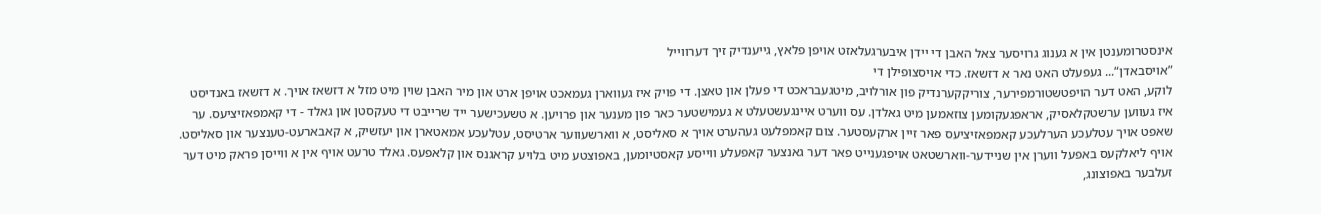אינסטרומענטן אין א גענוג גרויסער צאל האבן די יידן איבערגעלאזט אויפן פלאץ, גייענדיק זיך דערווייל
”אויסבאדן“... געפעלט האט נאר א דזשאז. כדי אויסצופילן די
לוקע, האט דער הויפטשטורמפירער, צוריקקערנדיק פון אורלויב, מיטגעבראכט די פעלן און טאצן. די פויק איז געווארן געמאכט אויפן ארט און מיר האבן שוין מיט מזל א דזשאז אויך. א דזשאז באנדיסט איז געווען ערשטקלאסיק, אראפגעקומען צוזאמען מיט גאלדן. עס ווערט איינגעשטעלט א געמישטער כאר פון מענער און פרויען. א טשעכישער ייד שרייבט די טעקסטן און גאלד - די קאמפאזיציעס. ער שאפט אויך עטלעכע הערלעכע קאמפאזיציעס פאר זיין ארקעסטער. צום קאמפלעט געהערט אויך א סאליסט, א ווארשעווער ארטיסט, עטלעכע אמאטארן און יעזשיק, א קאבארעט-טענצער און סאליסט.
אויף ליאלקעס באפעל ווערן אין שניידער-ווארשטאט אויפגענייט פאר דער גאנצער קאפעלע ווייסע קאסטיומען, באפוצטע מיט בלויע קראגנס און קלאפעס. גאלד טרעט אויף אין א ווייסן פראק מיט דער זעלבער באפוצונג,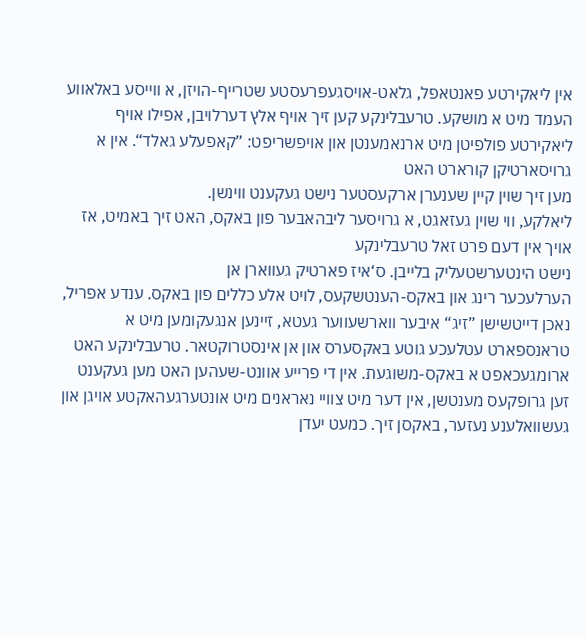אין ליאקירטע פאנטאפל, גלאט-אויסגעפרעסטע שטרייף-הויזן, א ווייסע באלאווע העמד מיט א מושקע. טרעבלינקע קען זיך אויף אלץ דערלויבן, אפילו אויף ליאקירטע פולפיטן מיט ארנאמענטן און אויפשריפט: ”קאפעלע גאלד“. אין א גרויסארטיקן קורארט האט
מען זיך שוין קיין שענערן ארקעסטער נישט געקענט ווינשן.
ליאלקע, ווי שוין געזאגט, א גרויסער ליבהאבער פון באקס, האט זיך באמיט, אז אויך אין דעם פרט זאל טרעבלינקע
נישט הינטערשטעליק בלייבן. ס‘איז פארטיק געווארן אן
הערלעכער רינג און באקס-הענטשקעס, לויט אלע כללים פון באקס. ענדע אפריל, נאכן דייטשישן ”זיג“ איבער ווארשעווער געטא, זיינען אנגעקומען מיט א טראנספארט עטלעכע גוטע באקסערס און אן אינסטרוקטאר. טרעבלינקע האט ארומגעכאפט א באקס-משוגעת. אין די פרייע אוונט-שעהען האט מען געקענט זען גרופקעס מענטשן, אין דער מיט צוויי נאראנים מיט אונטערגעהאקטע אויגן און געשוואלענע נעזער, באקסן זיך. כמעט יעדן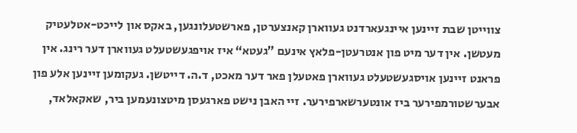צווייטן שבת זיינען איינגעארדנט געווארן קאנצערטן, פארשטעלונגען, באקס און לייכט-אטלעטיק מעטשן. אין דער מיט פון אנטרעטן-פלאץ אינעם ”געטא“ איז אויפגעשטעלט געווארן דער רינג. אין פראנט זיינען אויסגעשטעלט געווארן פאטעלן פאר דער מאכט, ד.ה. דייטשן. געקומען זיינען אלע פון אבערשטורמפירער ביז אונטערשארפירער. זיי האבן נישט פארגעסן מיטצונעמען ביר, שאקאלאד,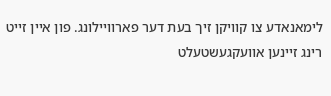לימאנאדע צו קוויקן זיך בעת דער פארוויילונג. פון איין זייט רינג זיינען אוועקגעשטעלט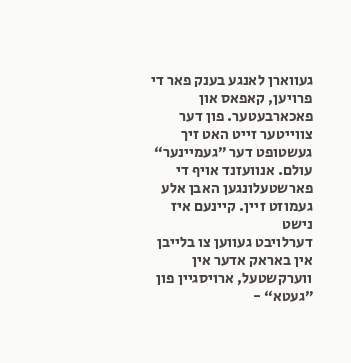געווארן לאנגע בענק פאר די פרויען, קאפאס און פאכארבעטער. פון דער צווייטער זייט האט זיך געשטופט דער ”געמיינער“ עולם. אנוועזנד אויף די פארשטעלונגען האבן אלע געמוזט זיין. קיינעם איז נישט
דערלויבט געווען צו בלייבן אין באראק אדער אין ווערקשטעל, ארויסגיין פון ”געטא“ -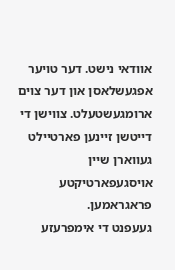אוודאי נישט. דער טויער אפגעשלאסן און דער צוים ארומגעשטעלט. צווישן די דייטשן זיינען פארטיילט געווארן שיין אויסגעפארטיקטע פראגראמען.
געעפנט די אימפרעזע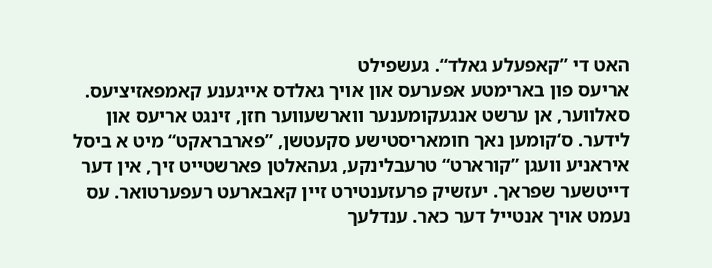האט די ”קאפעלע גאלד“. געשפילט
אריעס פון בארימטע אפערעס און אויך גאלדס אייגענע קאמפאזיציעס. סאלווער, אן ערשט אנגעקומענער ווארשעווער חזן, זינגט אריעס און לידער. ס‘קומען נאך חומאריסטישע סקעטשן, ”פארבראקט“ מיט א ביסל איראניע וועגן ”קורארט“ טרעבלינקע, געהאלטן פארשטייט זיך, אין דער דייטשער שפראך. יעזשיק פרעזענטירט זיין קאבארעט רעפערטואר. עס נעמט אויך אנטייל דער כאר. ענדלעך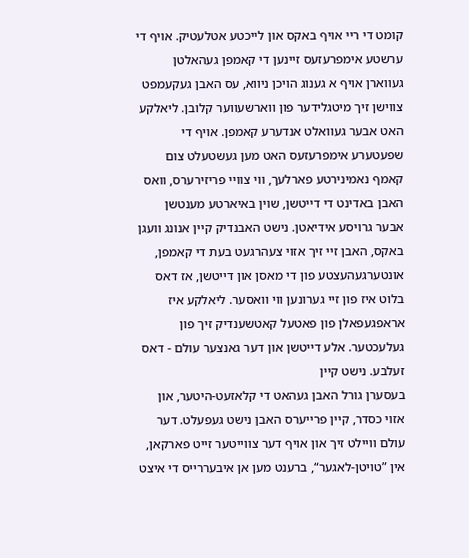קומט די ריי אויף באקס און לייכטע אטלעטיק. אויף די ערשטע אימפרעזעס זיינען די קאמפן געהאלטן געווארן אויף א גענוג הויכן ניווא, עס האבן געקעמפט צווישן זיך מיטגלידער פון ווארשעווער קלובן. ליאלקע האט אבער געוואלט אנדערע קאמפן. אויף די שפעטערע אימפרעזעס האט מען געשטעלט צום קאמף נאמינירטע פארלעך, ווי צוויי פריזירערס, וואס האבן באדינט די דייטשן, שוין באיארטע מענטשן אבער גרויסע אידיאטן. נישט האבנדיק קיין אנונג וועגן באקס, האבן זיי זיך אזוי צעהרגעט בעת די קאמפן, אונטערגעהעצטע פון די מאסן און דייטשן, אז דאס בלוט איז פון זיי גערונען ווי וואסער. ליאלקע איז אראפגעפאלן פון פאטעל קאטשענדיק זיך פון געלעכטער. אלע דייטשן און דער גאנצער עולם - דאס זעלבע. נישט קיין
בעסערן גורל האבן געהאט די קלאזעט-היטער, און אזוי כסדר, קיין פרייערס האבן נישט געפעלט. דער עולם וויילט זיך און אויף דער צווייטער זייט פארקאן, אין ”טויטן-לאגער“, ברענט מען אן איבעררייס די איצט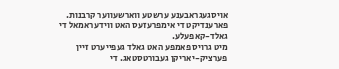אויסגעגראבענע ערשטע ווארשעווער קרבנות. פארענדיקט די אימפרעזעס האט ווידעראמאל די גאלד-קאפעלע.
מיט גרויס פאמפע האט גאלד געפייערט זיין פערציק-יאריקן געבורטסטאג. די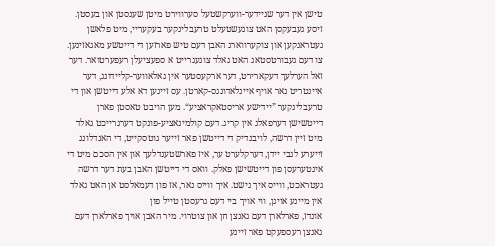טישן אין דער שניידער-ווערקשטעל סערווירט מיטן שענסטן און בעסטן. זיסע געבעקסן האט צוגעשטעלט טרעבלינקער בעקעריי, מיט פלאשן געטראנקען און צוקערווארג האבן דעם טיש פארזען די דייטשע מאגאזינען. צו דעם געבורטסטאג האט גאלד צוגעגרייט א ספעציעלן רעפערטואר. דער זאל הערלעך דעקארירט, דער ארקעסטער אין גאלאווער-קליידונג, דער איינטריט נאר אויף איינלאדונגס-קארטן. עס זיינען דא אלע דייטשן און די טרעבלינקער ”יידישע אריסטאקראציע“. מען הויבט טאסטן פארן דייטשישן דערפאלג אין קריג. דעם קולמינאציע-פונקט דערגרייכט גאלד מיט זיין דרשה, לויבנדיק די דייטשן פאר זייער גוטסקייט, די האנדלונג זייערע לגבי יידן, דערקלערט ער, איז פארשטענדלעך און אין הסכם מיט די אינטערעסן פון דייטשישן פאלק. וואס די דייטשן האבן בעת דער דרשה געטראכט, ווייס איך נישט. איך ווייס נאר, אז פון דעמאלסט אן האט גאלד אין מיינע אויגן, ווי אויך ביי דעם גרעסטן טייל פון
אונדז, פארלארן דעם גאנצן חן און צוטרוי. מיר האבן אויך פארלארן דעם גאנצן רעספעקט פאר זיינע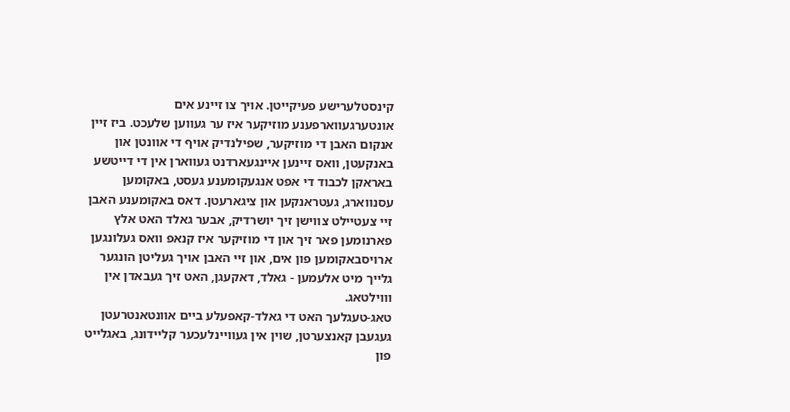קינסטלערישע פעיקייטן. אויך צו זיינע אים אונטערגעווארפענע מוזיקער איז ער געווען שלעכט. ביז זיין אנקום האבן די מוזיקער, שפילנדיק אויף די אוונטן און באנקעטן, וואס זיינען איינגעארדנט געווארן אין די דייטשע באראקן לכבוד די אפט אנגעקומענע געסט, באקומען עסנווארג, געטראנקען און ציגארעטן. דאס באקומענע האבן זיי צעטיילט צווישן זיך יושרדיק, אבער גאלד האט אלץ פארנומען פאר זיך און די מוזיקער איז קנאפ וואס געלונגען ארויסבאקומען פון אים, און זיי האבן אויך געליטן הונגער גלייך מיט אלעמען - גאלד, דאקעגן, האט זיך געבאדן אין וווילטאג.
טאג-טעגלעך האט די גאלד-קאפעלע ביים אוונטאנטרעטן געגעבן קאנצערטן, שוין אין געוויינלעכער קליידונג, באגלייט פון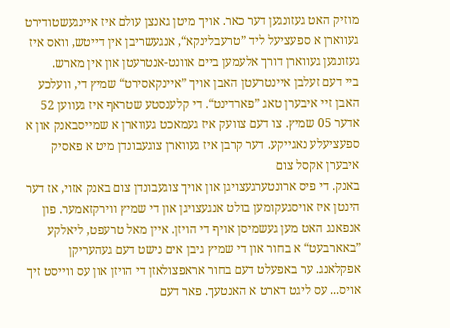מוזיק האט געזונגען דער כאר. אויך מיטן גאנצן עולם איז איינגעשטודירט געווארן א ספעציעל ליד ”טרעבלינקא“, אנגעשריבן אין דייטש, וואס איז געזונגען געווארן דורך אלעמען ביים אוונט-אנטרעטן און אין מארש.
ביי דעם זעלבן איינטרעטן האבן אויך ”איינקאסירט“ שמיץ די, וועלכע האבן זיי איבערן טאג ”פארדינט“. די קלענסטע שטראף איז געווען 52 אדער 05 שמיץ. צו דעם צוועק איז געמאכט געווארן א שמייסבאנק און א ספעציעלע נאגייקע. דער קרבן איז געווארן צוגעבונדן מיט א פאסיק איבערן אקסל צום
באנק. די פיס ארונטערגעצויגן און אויך צוגעבונדן צום באנק אזוי, אז דער הינטן איז אויסגעקומען בולט אנגעצויגן און די שמיץ ווירקזאמער. פון אנפאנג האט מען געשמיסן אויף די הויזן. איין מאל טרעפט, ליאלקע ”באארבעט“ א בחור און די שמיץ גיבן אים נישט דעם געהעריקן אפקלאנג. ער באפעלט דעם בחור אראפצולאזן די הויזן און עס ווייסט זיך אויס... עס ליגט דארט א האנטעך. פאר דעם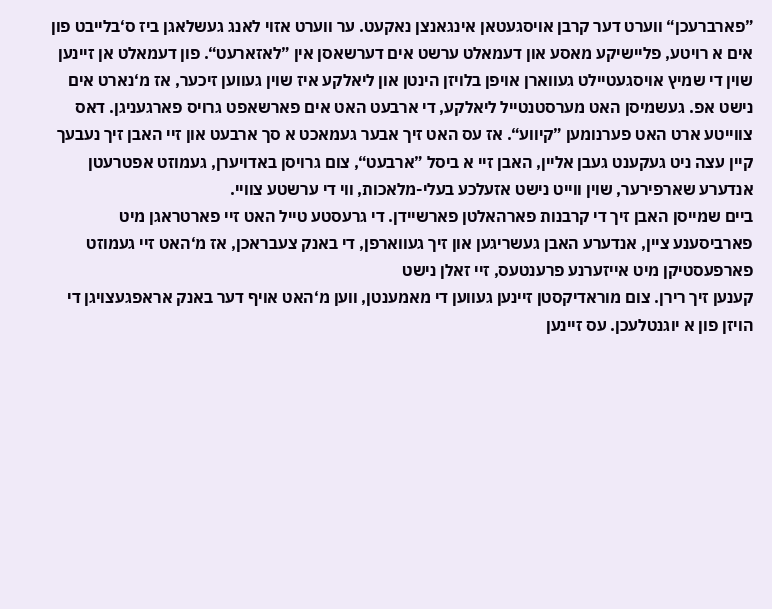”פארברעכן“ ווערט דער קרבן אויסגעטאן אינגאנצן נאקעט. ער ווערט אזוי לאנג געשלאגן ביז ס‘בלייבט פון אים א רויטע, פליישיקע מאסע און דעמאלט ערשט אים דערשאסן אין ”לאזארעט“. פון דעמאלט אן זיינען שוין די שמיץ אויסגעטיילט געווארן אויפן בלויזן הינטן און ליאלקע איז שוין געווען זיכער, אז מ‘נארט אים נישט אפ. געשמיסן האט מערסטנטייל ליאלקע, די ארבעט האט אים פארשאפט גרויס פארגעניגן. דאס צווייטע ארט האט פערנומען ”קיווע“. אז עס האט זיך אבער געמאכט א סך ארבעט און זיי האבן זיך נעבעך קיין עצה ניט געקענט געבן אליין, האבן זיי א ביסל ”ארבעט“, צום גרויסן באדויערן, געמוזט אפטרעטן אנדערע שארפירער, שוין ווייט נישט אזעלכע בעלי-מלאכות, ווי די ערשטע צוויי.
ביים שמייסן האבן זיך די קרבנות פארהאלטן פארשיידן. די גרעסטע טייל האט זיי פארטראגן מיט פארביסענע ציין, אנדערע האבן געשריגען און זיך געווארפן, די באנק צעבראכן, אז מ‘האט זיי געמוזט פארפעסטיקן מיט אייזערנע פרענטעס, זיי זאלן נישט
קענען זיך רירן. צום מוראדיקסטן זיינען געווען די מאמענטן, ווען מ‘האט אויף דער באנק אראפגעצויגן די הויזן פון א יוגנטלעכן. עס זיינען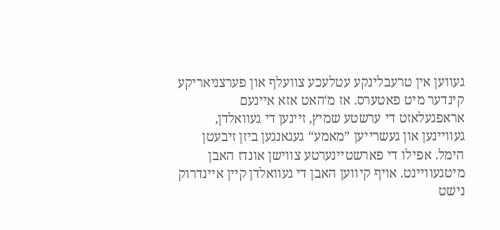געווען אין טרעבלינקע עטלעכע צוועלף און פערצניאריקע קינדער מיט פאטערס. אז מ‘האט אזא איינעם אראפגעלאזט די ערשטע שמיץ, זיינען די געוואלדן, געוויינען און געשרייען ”מאמע“ געגאנגען ביזן זיבעטן הימל. אפילו די פארשטיינערטע צווישן אונדז האבן מיטגעוויינט. אויף קיווען האבן די געוואלדן קיין איינדרוק נישט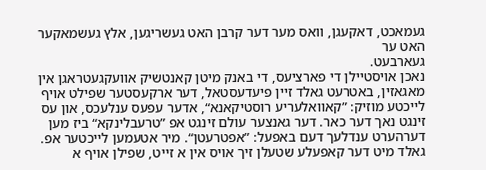געמאכט, דאקעגן, וואס מער דער קרבן האט געשריגען, אלץ געשמאקער האט ער
געארבעט.
נאכן אויסטיילן די פארציעס, די באנק מיטן קאנטשיק אוועקגעטראגן אין מאגאזין, באטרעט גאלד זיין פיעדעסטאל, דער ארקעסטער שפילט אויף לייכטע מוזיק: ”קאוואלעריע רוסטיקאנא“, אדער עפעס ענלעכס, און עס זינגט נאך דער כאר. דער גאנצער עולם זינגט אפ ”טרעבלינקא“ ביז מען דערהערט ענדלעך דעם באפעל: ”אפטרעטן“. מיר אטעמען לייכטער אפ. גאלד מיט דער קאפעלע שטעלן זיך אויס אין א זייט, שפילן אויף א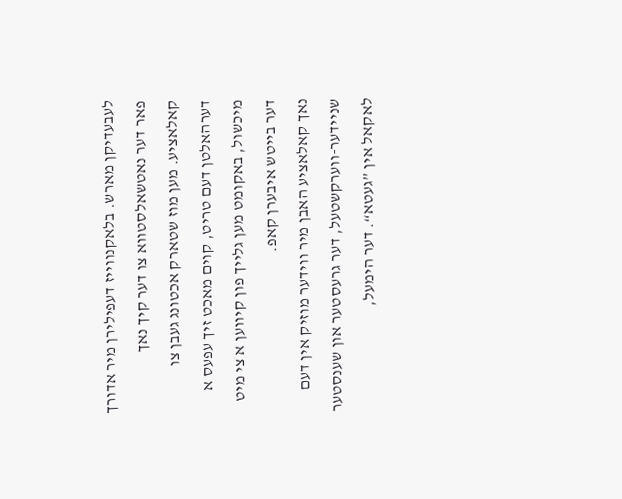לעבעדיקן מארש. בלאקנווייז דעפילירן מיר אדורך פאר דער נאטשאלסטווא צו דער קיך נאך קאלאציע. מען מוז שטארק אכטונג געבן צו דערהאלטן דעם טריט, קוים מאכט זיך עפעס א מיכשול, באקומט מען גלייך פון קיווען א צי מיט דער בייטש איבערן קאפ.
נאך קאלאציע האבן מיר ווידער מוזיק אין דעם שניידער-ווערקשטעל, דער גרעסטער און שענסטער לאקאל אין ”געטא“. דער הימעל,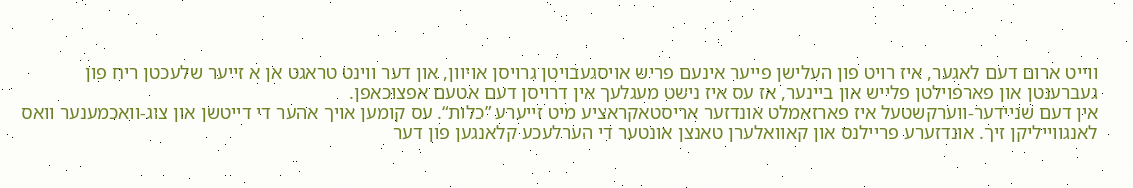ווייט ארום דעם לאגער, איז רויט פון העלישן פייער אינעם פריש אויסגעבויטן גרויסן אויוון, און דער ווינט טראגט אן א זייער שלעכטן ריח פון געברענטן און פארפוילטן פלייש און ביינער, אז עס איז נישט מעגלעך אין דרויסן דעם אטעם אפצוכאפן.
אין דעם שניידער-ווערקשטעל איז פארזאמלט אונדזער אריסטאקראציע מיט זייערע ”כלות“. עס קומען אויך אהער די דייטשן און צוג-וואכמענער וואס לאנגווייליקן זיך. אונדזערע פריילנס און קאוואלערן טאנצן אונטער די הערלעכע קלאנגען פון דער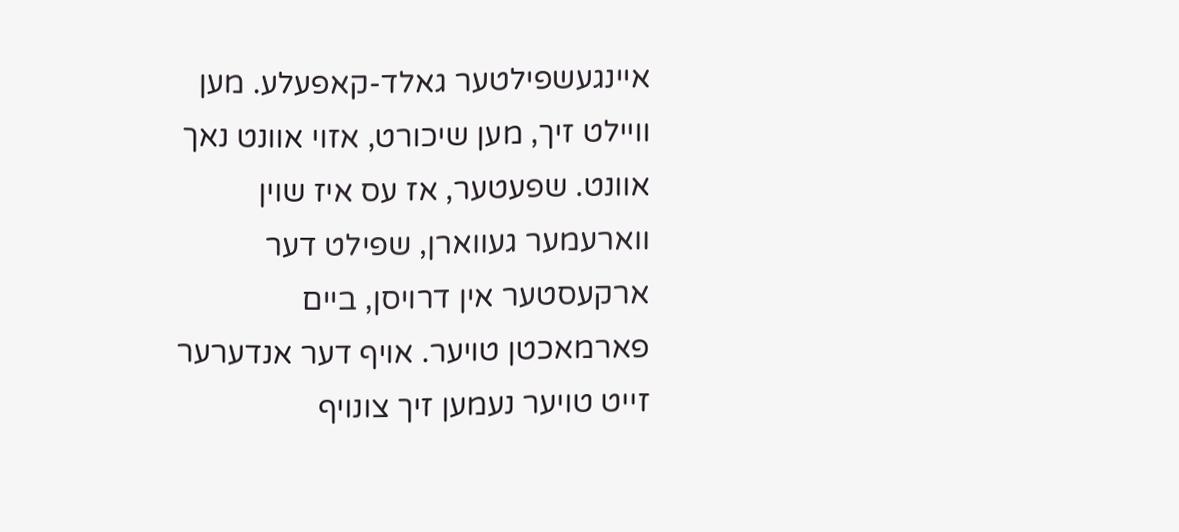איינגעשפילטער גאלד-קאפעלע. מען וויילט זיך, מען שיכורט, אזוי אוונט נאך אוונט. שפעטער, אז עס איז שוין ווארעמער געווארן, שפילט דער ארקעסטער אין דרויסן, ביים פארמאכטן טויער. אויף דער אנדערער זייט טויער נעמען זיך צונויף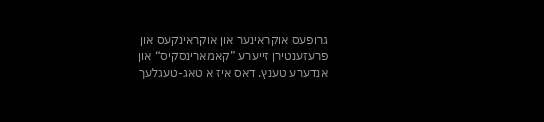גרופעס אוקראינער און אוקראינקעס און פרעזענטירן זייערע ”קאמארינסקיס“ און אנדערע טענץ. דאס איז א טאג-טעגלעך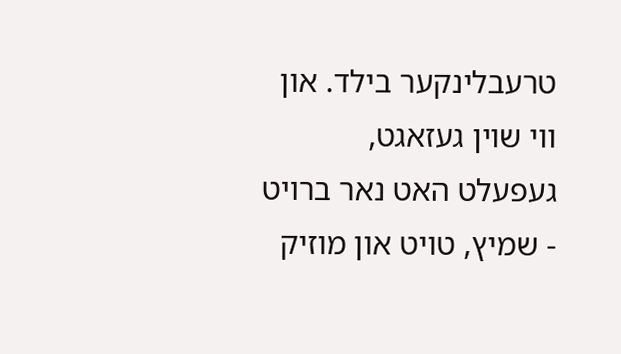טרעבלינקער בילד. און ווי שוין געזאגט,
געפעלט האט נאר ברויט - שמיץ, טויט און מוזיק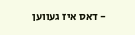- דאס איז געווען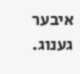איבער גענוג.